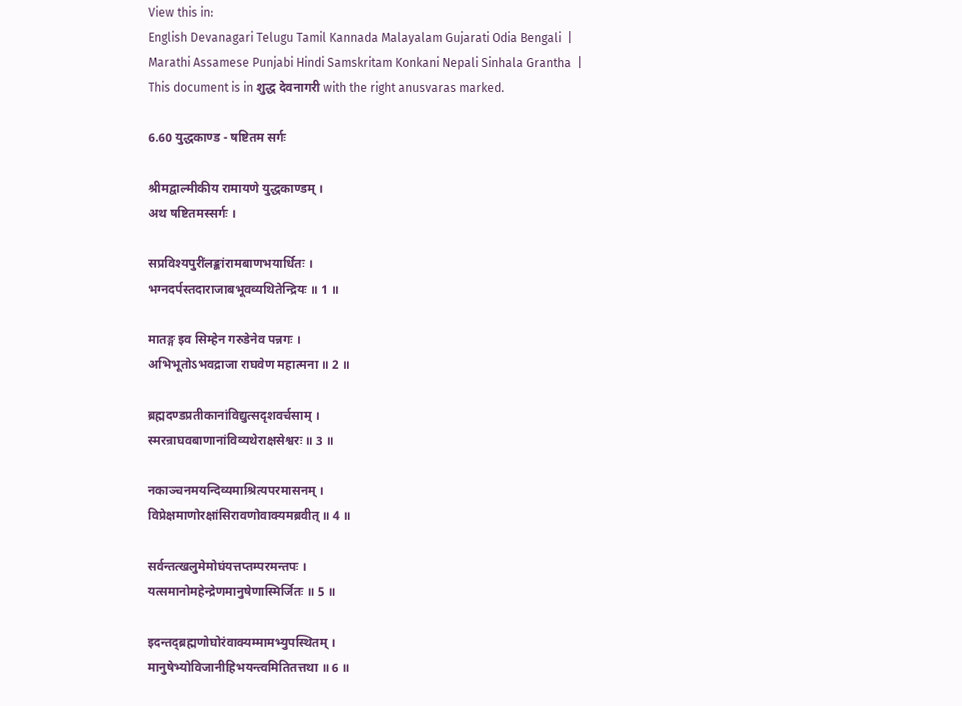View this in:
English Devanagari Telugu Tamil Kannada Malayalam Gujarati Odia Bengali  |
Marathi Assamese Punjabi Hindi Samskritam Konkani Nepali Sinhala Grantha  |
This document is in शुद्ध देवनागरी with the right anusvaras marked.

6.60 युद्धकाण्ड - षष्टितम सर्गः

श्रीमद्वाल्मीकीय रामायणे युद्धकाण्डम् ।
अथ षष्टितमस्सर्गः ।

सप्रविश्यपुरींलङ्कांरामबाणभयार्धितः ।
भग्नदर्पस्तदाराजाबभूवव्यथितेन्द्रियः ॥ 1 ॥

मातङ्ग इव सिम्हेन गरुडेनेव पन्नगः ।
अभिभूतोऽभवद्राजा राघवेण महात्मना ॥ 2 ॥

ब्रह्मदण्डप्रतीकानांविद्युत्सदृशवर्चसाम् ।
स्मरन्राघवबाणानांविव्यथेराक्षसेश्वरः ॥ 3 ॥

नकाञ्चनमयन्दिव्यमाश्रित्यपरमासनम् ।
विप्रेक्षमाणोरक्षांसिरावणोवाक्यमब्रवीत् ॥ 4 ॥

सर्वन्तत्खलुमेमोघंयत्तप्तम्परमन्तपः ।
यत्समानोमहेन्द्रेणमानुषेणास्मिर्जितः ॥ 5 ॥

इदन्तद्ब्रह्मणोघोरंवाक्यम्मामभ्युपस्थितम् ।
मानुषेभ्योविजानीहिभयन्त्वमितितत्तथा ॥ 6 ॥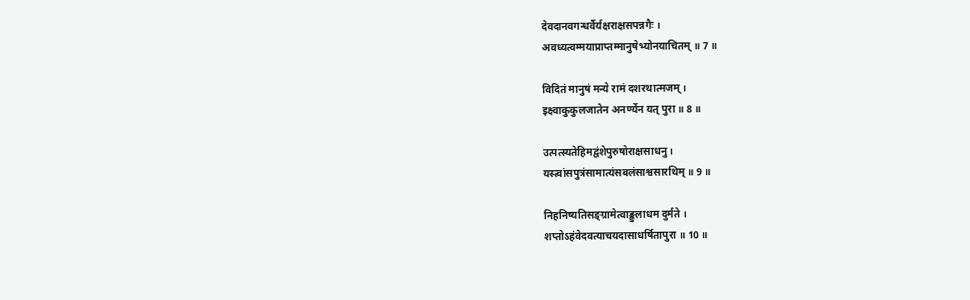देवदानवगन्धर्वैर्यक्षराक्षसपन्नगैः ।
अवध्यत्वम्मयाप्राप्तम्मानुषेभ्योनयाचितम् ॥ 7 ॥

विदितं मानुषं मन्ये रामं दशरथात्मजम् ।
इक्ष्वाकुकुलजातेन अनर्ण्येन यत् पुरा ॥ 8 ॥

उत्पत्स्यतेहिमद्वंशेपुरुषोराक्षसाधनु ।
यस्त्वांसपुत्रंसामात्यंसबलंसाश्वसारथिम् ॥ 9 ॥

निहनिष्यतिसङ्ग्रामेत्वाङ्कुलाधम दुर्मते ।
शप्तोऽहंवेदवत्याचयदासाधर्षितापुरा ॥ 10 ॥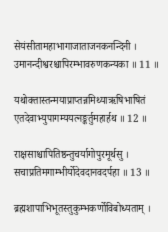सेयंसीतामहाभागाजाताजनकनन्दिनी ।
उमानन्दीश्वरश्चापिरम्भावरुणकन्यका ॥ 11 ॥

यथोक्तास्तन्मयाप्राप्तन्नमिथ्याऋषिभाषितं एतदेवाभ्युपागम्ययत्नङ्कर्तुमहार्हथ ॥ 12 ॥

राक्षसाश्चापितिष्ठन्तुचर्यागोपुरमूर्थसु ।
सचाप्रतिमगाम्भीर्योदेवदानवदर्पहा ॥ 13 ॥

ब्रह्मशापाभिभूतस्तुकुम्भकर्णोविबोध्यताम् ।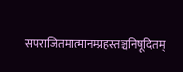सपराजितमात्मानम्प्रहस्तञ्चनिषूदितम्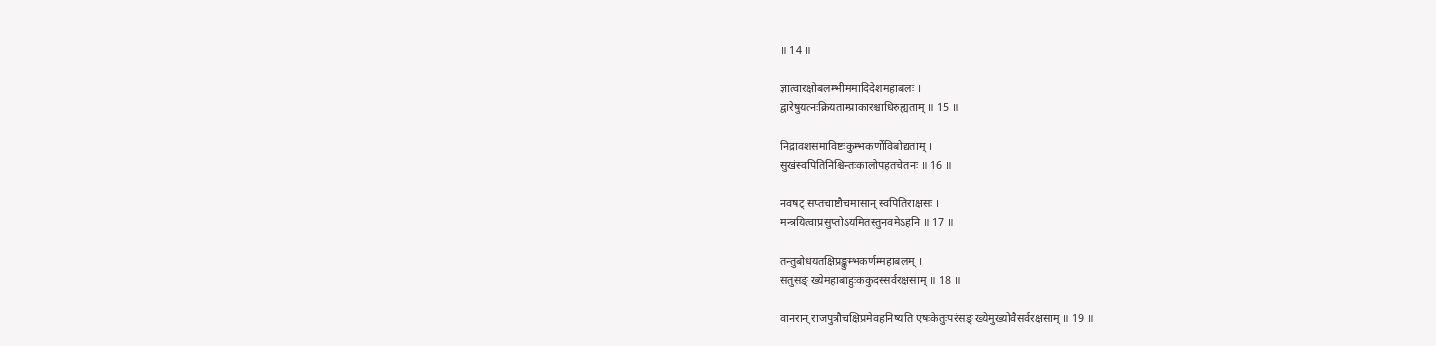॥ 14 ॥

ज्ञात्वारक्षोबलम्भीममादिदेशमहाबलः ।
द्वारेषुयत्नःक्रियताम्प्राकारश्चाधिरुह्यताम् ॥ 15 ॥

निद्रावशसमाविष्टःकुम्भकर्णोविबोद्यताम् ।
सुखंस्वपितिनिश्चिन्तःकालोपहतचेतनः ॥ 16 ॥

नवषट् सप्तचाष्टौचमासान् स्वपितिराक्षसः ।
मन्त्रयित्वाप्रसुप्तोऽयमितस्तुनवमेऽहनि ॥ 17 ॥

तन्तुबोधयतक्षिप्रङ्कुम्भकर्णम्महाबलम् ।
सतुसङ् ख्येमहाबाहुःककुदस्सर्वरक्षसाम् ॥ 18 ॥

वानरान् राजपुत्रौचक्षिप्रमेवहनिष्यति एषःकेतुःपरंसङ् ख्येमुख्योवैसर्वरक्षसाम् ॥ 19 ॥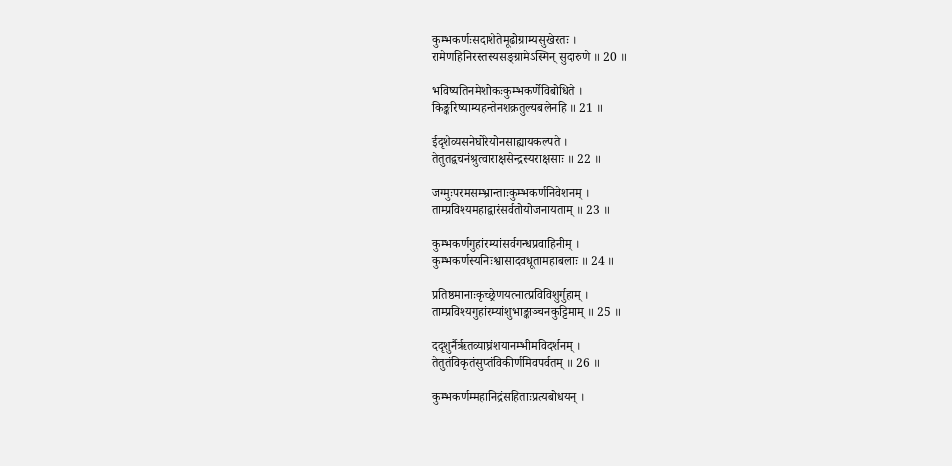कुम्भकर्णःसदाशेतेमूढोग्राम्यसुखेरतः ।
रामेणहिनिरस्तस्यसङ्ग्रामेऽस्मिन् सुदारुणे ॥ 20 ॥

भविष्यतिनमेशोकःकुम्भकर्णेविबोधिते ।
किङ्करिष्याम्यहन्तेनशक्रतुल्यबलेनहि ॥ 21 ॥

ईदृशेव्यसनेघोरेयोनसाह्यायकल्पते ।
तेतुतद्वचनंश्रुत्वाराक्षसेन्द्रस्यराक्षसाः ॥ 22 ॥

जग्मुःपरमसम्भ्रान्ताःकुम्भकर्णनिवेशनम् ।
ताम्प्रविश्यमहाद्वारंसर्वतोयोजनायताम् ॥ 23 ॥

कुम्भकर्णगुहांरम्यांसर्वगन्धप्रवाहिनीम् ।
कुम्भकर्णस्यनिःश्वासादवधूतामहाबलाः ॥ 24 ॥

प्रतिष्ठमानाःकृच्छ्रेणयत्नात्प्रविविशुर्गुहाम् ।
ताम्प्रविश्यगुहांरम्यांशुभाङ्काञ्चनकुट्टिमाम् ॥ 25 ॥

ददृशुर्नैरृतव्याघ्रंशयानम्भीमविदर्शनम् ।
तेतुतंविकृतंसुप्तंविकीर्णमिवपर्वतम् ॥ 26 ॥

कुम्भकर्णम्महानिद्रंसहिताःप्रत्यबोधयन् ।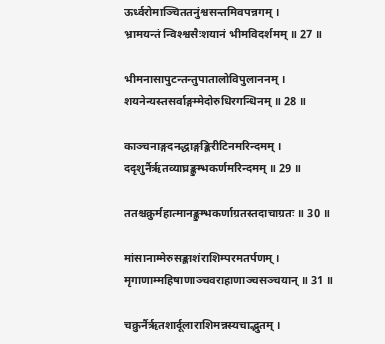ऊर्ध्वरोमाञ्चिततनुंश्वसन्तमिवपन्नगम् ।
भ्रामयन्तं न्विश्श्वसैःशयानं भीमविदर्शमम् ॥ 27 ॥

भीमनासापुटन्तन्तुपातालोविपुलाननम् ।
शयनेन्यस्तसर्वाङ्गम्मेदोरुधिरगन्धिनम् ॥ 28 ॥

काञ्चनाङ्गदनद्धाङ्गङ्किरीटिनमरिन्दमम् ।
ददृशुर्नैरृतव्याघ्रङ्कुम्भकर्णमरिन्दमम् ॥ 29 ॥

ततश्चक्रुर्महात्मानङ्कुम्भकर्णाग्रतस्तदाचाग्रतः ॥ 30 ॥

मांसानाम्मेरुसङ्काशंराशिम्परमतर्पणम् ।
मृगाणाम्महिषाणाञ्चवराहाणाञ्चसञ्चयान् ॥ 31 ॥

चक्रुर्नैरृतशार्दूलाराशिमन्नस्यचाद्भुतम् ।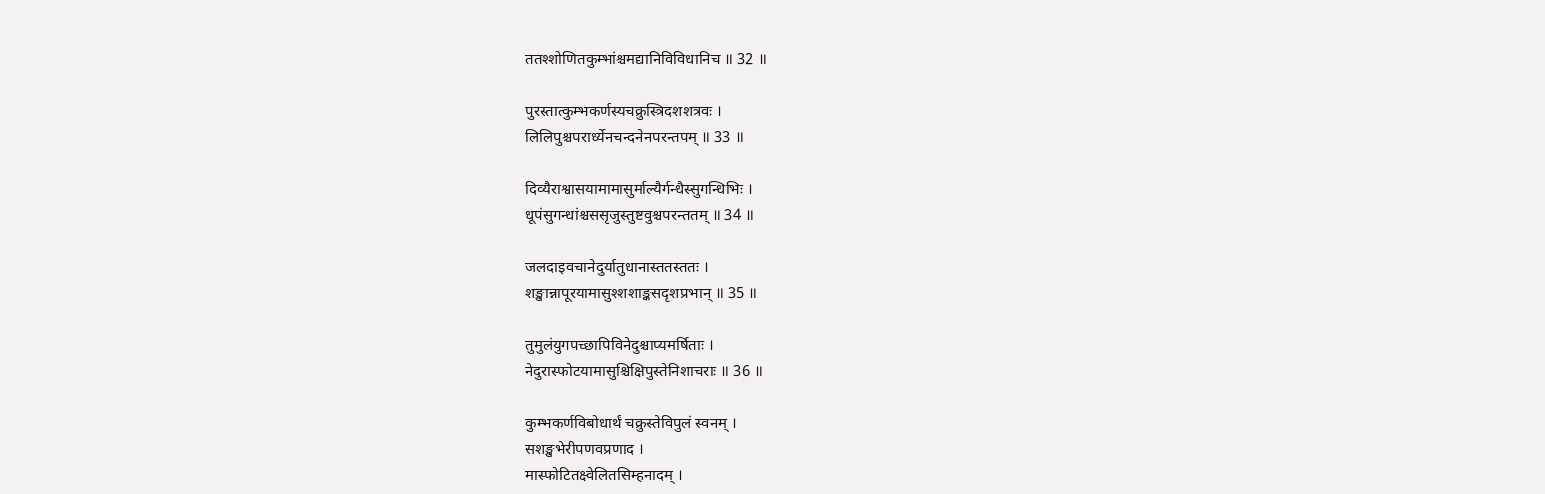ततश्शोणितकुम्भांश्चमद्यानिविविधानिच ॥ 32 ॥

पुरस्तात्कुम्भकर्णस्यचक्रुस्त्रिदशशत्रवः ।
लिलिपुश्चपरार्ध्येनचन्दनेनपरन्तपम् ॥ 33 ॥

दिव्यैराश्वासयामामासुर्माल्यैर्गन्धैस्सुगन्धिभिः ।
धूपंसुगन्धांश्चससृजुस्तुष्टवुश्चपरन्ततम् ॥ 34 ॥

जलदाइवचानेदुर्यातुधानास्ततस्ततः ।
शङ्खान्नापूरयामासुश्शशाङ्कसदृशप्रभान् ॥ 35 ॥

तुमुलंयुगपच्छापिविनेदुश्चाप्यमर्षिताः ।
नेदुरास्फोटयामासुश्चिक्षिपुस्तेनिशाचराः ॥ 36 ॥

कुम्भकर्णविबोधार्थं चक्रुस्तेविपुलं स्वनम् ।
सशङ्खभेरीपणवप्रणाद ।
मास्फोटितक्ष्वेलितसिम्हनादम् ।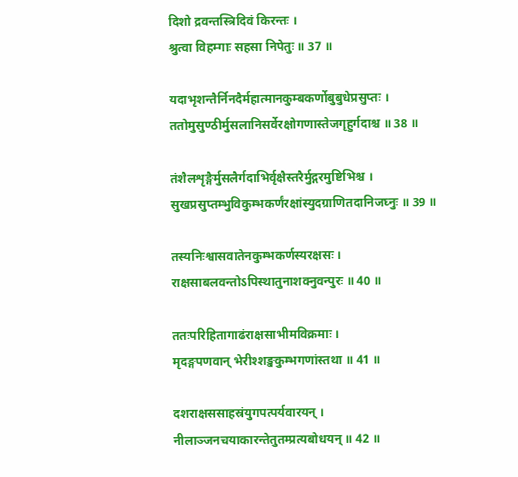दिशो द्रवन्तस्त्रिदिवं किरन्तः ।
श्रुत्वा विहम्गाः सहसा निपेतुः ॥ 37 ॥

यदाभृशन्तैर्निनदैर्महात्मानकुम्बकर्णोबुबुधेप्रसुप्तः ।
ततोमुसुण्ठीर्मुसलानिसर्वेरक्षोगणास्तेजगृहुर्गदाश्च ॥ 38 ॥

तंशैलशृङ्गैर्मुसलैर्गदाभिर्वृक्षैस्तरैर्मुद्गरमुष्टिभिश्च ।
सुखप्रसुप्तम्भुविकुम्भकर्णंरक्षांस्युदग्राणितदानिजघ्नुः ॥ 39 ॥

तस्यनिःश्वासवातेनकुम्भकर्णस्यरक्षसः ।
राक्षसाबलवन्तोऽपिस्थातुनाशक्नुवन्पुरः ॥ 40 ॥

ततःपरिहितागाढंराक्षसाभीमविक्रमाः ।
मृदङ्गपणवान् भेरीश्शङ्खकुम्भगणांस्तथा ॥ 41 ॥

दशराक्षससाहस्रंयुगपत्पर्यवारयन् ।
नीलाञ्जनचयाकारन्तेतुतम्प्रत्यबोधयन् ॥ 42 ॥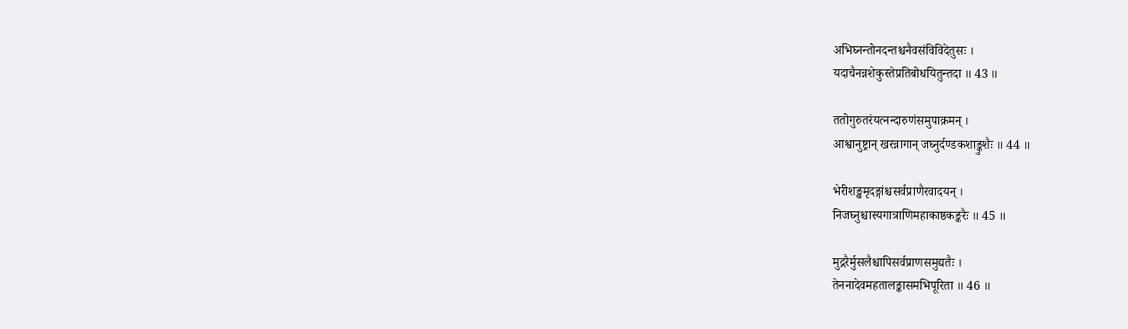अभिघ्नन्तोनदन्तश्चनैवसंविविदेतुसः ।
यदाचैनन्नशेकुस्तेप्रतिबोधयितुन्तदा ॥ 43 ॥

ततोगुरुतरंयत्नन्दारुणंसमुपाक्रमन् ।
आश्वानुष्ट्रान् खरन्नागान् जघ्नुर्दण्डकशाङ्कुशैः ॥ 44 ॥

भेरीशङ्खमृदङ्गांश्चसर्वप्राणैरवादयन् ।
निजघ्नुश्चास्यगात्राणिमहाकाष्ठकङ्करैः ॥ 45 ॥

मुद्गरैर्मुसलैश्चापिसर्वप्राणसमुद्यतैः ।
तेननादेवमहतालङ्कासमभिपूरिता ॥ 46 ॥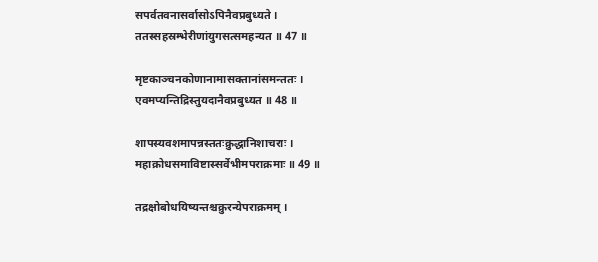सपर्वतवनासर्वासोऽपिनैवप्रबुध्यते ।
ततस्सहस्रम्भेरीणांयुगसत्समहन्यत ॥ 47 ॥

मृष्टकाञ्चनकोणानामासक्तानांसमन्ततः ।
एवमप्यन्तिद्रिस्तुयदानैवप्रबुध्यत ॥ 48 ॥

शापस्यवशमापन्नस्ततःक्रुद्धानिशाचराः ।
महाक्रोधसमाविष्टास्सर्वेभीमपराक्रमाः ॥ 49 ॥

तद्रक्षोबोधयिष्यन्तश्चक्रुरन्येपराक्रमम् ।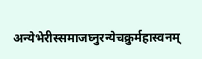अन्येभेरीस्समाजघ्नुरन्येचक्रुर्महास्वनम्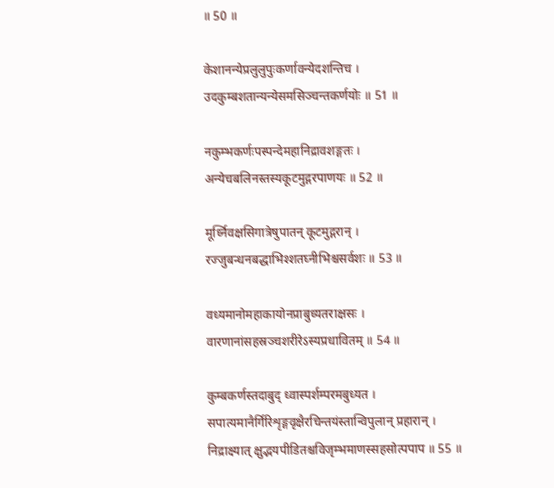॥ 50 ॥

केशानन्येप्रलुलुपुःकर्णावन्येदशन्तिच ।
उदकुम्बशतान्यन्येसमसिञ्चन्तकर्णयोः ॥ 51 ॥

नकुम्भकर्णःपस्पन्देमहानिद्रावशङ्गतः ।
अन्येचबलिनस्तस्यकूटमुद्गरपाणयः ॥ 52 ॥

मूर्ध्निवक्षसिगात्रेषुपातन् कूटमुद्गरान् ।
रज्जुबन्धनबद्धाभिश्शतघ्नीभिश्चसर्वशः ॥ 53 ॥

वध्यमानोमहाकायोनप्राबुध्यतराक्षसः ।
वारणानांसहस्रञ्चशरीरेऽस्यप्रधावितम् ॥ 54 ॥

कुम्बकर्णस्तदाबुद् ध्वास्पर्शम्परमबुध्यत ।
सपात्यमानैर्गिरिशृङ्गवृक्षैरचिन्तयंस्तान्विपुलान् प्रहारान् ।
निद्राक्ष्यात् क्षुद्भयपीडितश्चविजृम्भमाणस्सहसोत्पपाप ॥ 55 ॥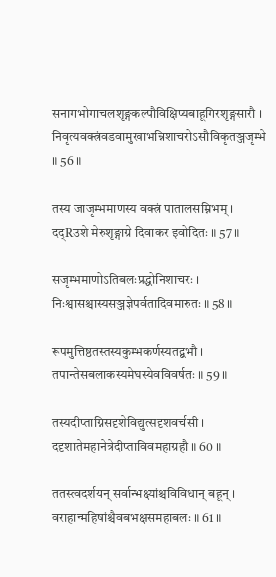सनागभोगाचलशृङ्गकल्पौविक्षिप्यबाहूगिरशृङ्गसारौ ।
निवृत्यवक्त्रंवडवामुखाभन्निशाचरोऽसौविकृतञ्जजृम्भे ॥ 56 ॥

तस्य जाजृम्भमाणस्य वक्त्रं पातालसम्निभम् ।
दद्Rउशे मेरुशृङ्गाग्रे दिवाकर इवोदितः ॥ 57 ॥

सजृम्भमाणोऽतिबलःप्रद्धोनिशाचरः ।
निःश्वासश्चास्यसञ्जज्ञेपर्वतादिवमारुतः ॥ 58 ॥

रूपमुत्तिष्ठतस्तस्यकुम्भकर्णस्यतद्बभौ ।
तपान्तेसबलाकस्यमेघस्येवविवर्षतः ॥ 59 ॥

तस्यदीप्ताग्निसदृशेविद्युत्सदृशवर्चसी ।
ददृशातेमहानेत्रेदीप्ताविवमहाग्रहौ ॥ 60 ॥

ततस्त्वदर्शयन् सर्वान्भक्ष्यांश्चविविधान् बहून् ।
वराहान्महिषांश्चैवबभक्षसमहाबलः ॥ 61 ॥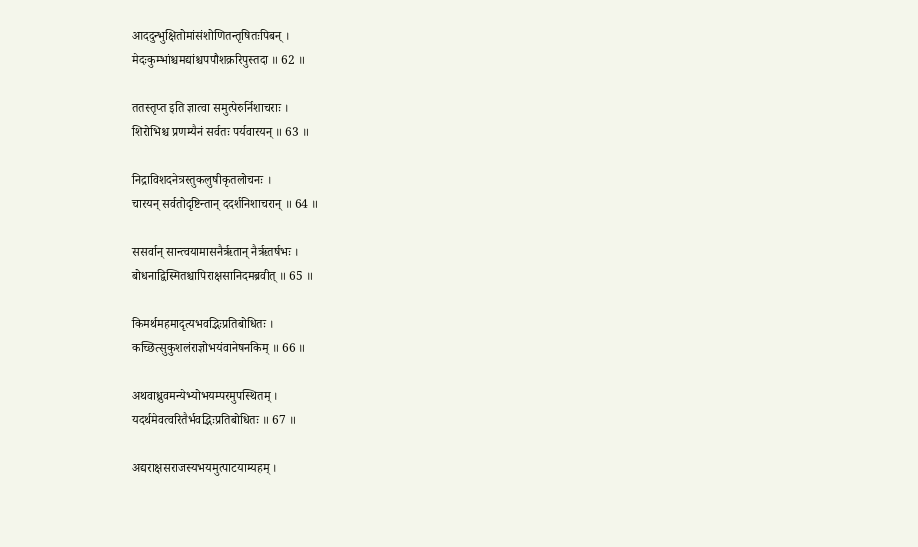आददुन्भुक्षितोमांसंशोणितन्तृषितःपिबन् ।
मेदःकुम्भांश्चमद्यांश्चपपौशक्ररिपुस्तदा ॥ 62 ॥

ततस्तृप्त इति ज्ञात्वा समुत्पेरुर्निशाचराः ।
शिरोभिश्च प्रणम्यैनं सर्वतः पर्यवारयन् ॥ 63 ॥

निद्राविशदनेत्रस्तुकलुषीकृतलोचनः ।
चारयन् सर्वतोदृष्टिन्तान् ददर्शनिशाचरान् ॥ 64 ॥

ससर्वान् सान्त्वयामासनैरृतान् नैरृतर्षभः ।
बोधनाद्विस्मितश्चापिराक्षसानिदमब्रवीत् ॥ 65 ॥

किमर्थमहमादृत्यभवद्भिःप्रतिबोधितः ।
कच्छित्सुकुशलंराज्ञोभयंवानेषनकिम् ॥ 66 ॥

अथवाध्रुवमन्येभ्योभयम्परमुपस्थितम् ।
यदर्थमेवत्वरितैर्भवद्भिःप्रतिबोधितः ॥ 67 ॥

अद्यराक्षसराजस्यभयमुत्पाटयाम्यहम् ।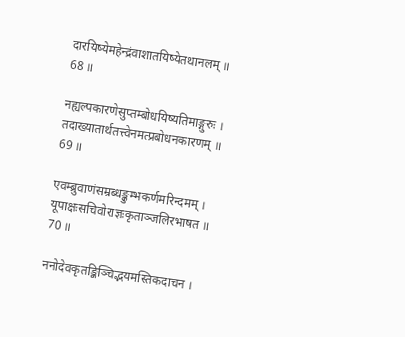दारयिष्येमहेन्द्रंवाशातयिष्येतथानलम् ॥ 68 ॥

नह्यल्पकारणेसुप्तम्बोधयिष्यतिमाङ्गुरुः ।
तदाख्यातार्थतत्त्वेनमत्प्रबोधनकारणम् ॥ 69 ॥

एवम्ब्रुवाणंसम्रब्धङ्कुम्भकर्णमरिन्दमम् ।
यूपाक्षःसचिवोराज्ञःकृताञ्जलिरभाषत ॥ 70 ॥

ननोदेवकृतङ्किञ्चिद्भयमस्तिकदाचन ।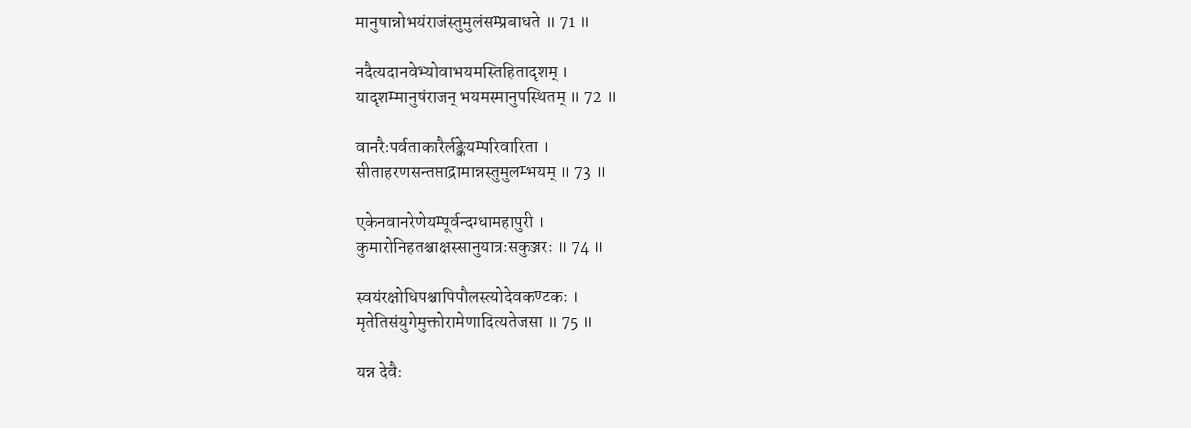मानुषान्नोभयंराजंस्तुमुलंसम्प्रबाधते ॥ 71 ॥

नदैत्यदानवेभ्योवाभयमस्तिहितादृशम् ।
यादृशम्मानुषंराजन् भयमस्मानुपस्थितम् ॥ 72 ॥

वानरैःपर्वताकारैर्लङ्केयम्परिवारिता ।
सीताहरणसन्तप्ताद्रामान्नस्तुमुलम्भयम् ॥ 73 ॥

एकेनवानरेणेयम्पूर्वन्दग्धामहापुरी ।
कुमारोनिहतश्चाक्षस्सानुयात्रःसकुञ्जरः ॥ 74 ॥

स्वयंरक्षोधिपश्चापिपौलस्त्योदेवकण्टकः ।
मृतेतिसंयुगेमुक्तोरामेणादित्यतेजसा ॥ 75 ॥

यन्न देवैः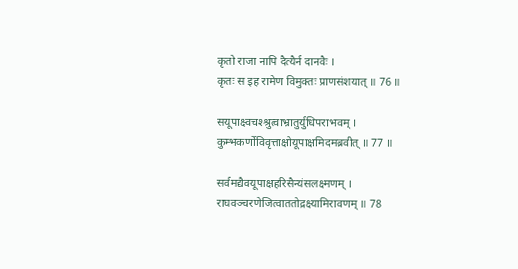कृतो राजा नापि दैत्यैर्न दानवैः ।
कृतः स इह रामेण विमुक्तः प्राणसंशयात् ॥ 76 ॥

सयूपाक्ष्वचश्श्रुत्वाभ्रातुर्युधिपराभवम् ।
कुम्भकर्णोविवृत्ताक्षोयूपाक्षमिदमब्रवीत् ॥ 77 ॥

सर्वमद्यैवयूपाक्षहरिसैन्यंसलक्ष्मणम् ।
राघवञ्चरणेजित्वाततोद्रक्ष्यामिरावणम् ॥ 78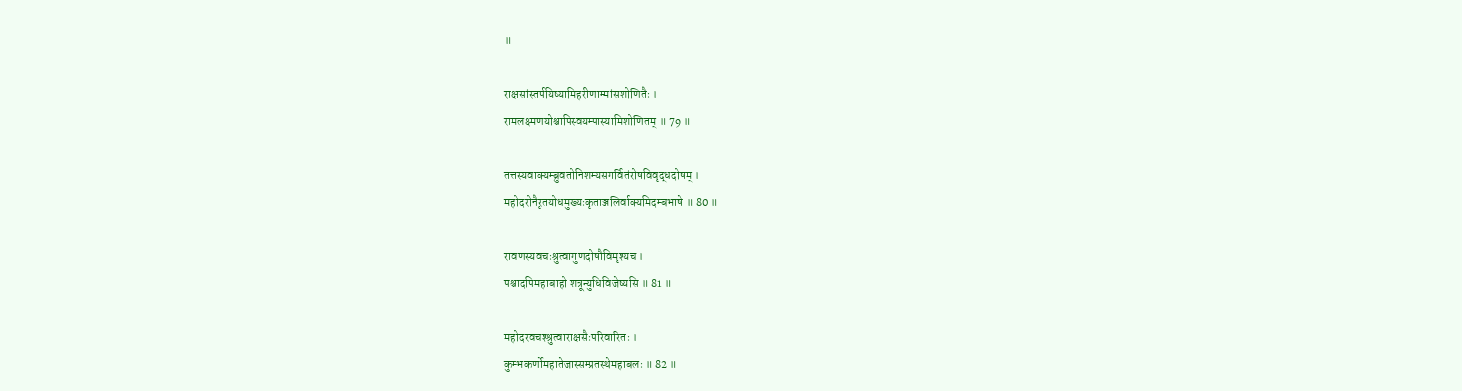॥

राक्षसांस्तर्पयिष्यामिहरीणाम्मांसशोणितैः ।
रामलक्ष्मणयोश्चापिस्वयम्पास्यामिशोणितम् ॥ 79 ॥

तत्तस्यवाक्यम्ब्रुवतोनिशम्यसगर्वितंरोषविवृद्धदोषम् ।
महोदरोनैरृतयोधमुख्यःकृताञ्जलिर्वाक्यमिदम्बभाषे ॥ 80 ॥

रावणस्यवचःश्रुत्वागुणदोषौविमृश्यच ।
पश्चादपिमहाबाहो शत्रून्युधिविजेष्यसि ॥ 81 ॥

महोदरवचश्श्रुत्वाराक्षसैःपरिवारितः ।
कुम्भकर्णोमहातेजास्सम्प्रतस्थेमहाबलः ॥ 82 ॥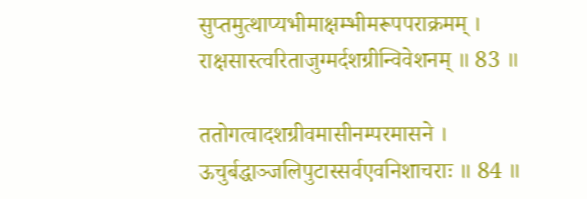सुप्तमुत्थाप्यभीमाक्षम्भीमरूपपराक्रमम् ।
राक्षसास्त्वरिताजुग्मर्दशग्रीन्विवेशनम् ॥ 83 ॥

ततोगत्वादशग्रीवमासीनम्परमासने ।
ऊचुर्बद्धाञ्जलिपुटास्सर्वएवनिशाचराः ॥ 84 ॥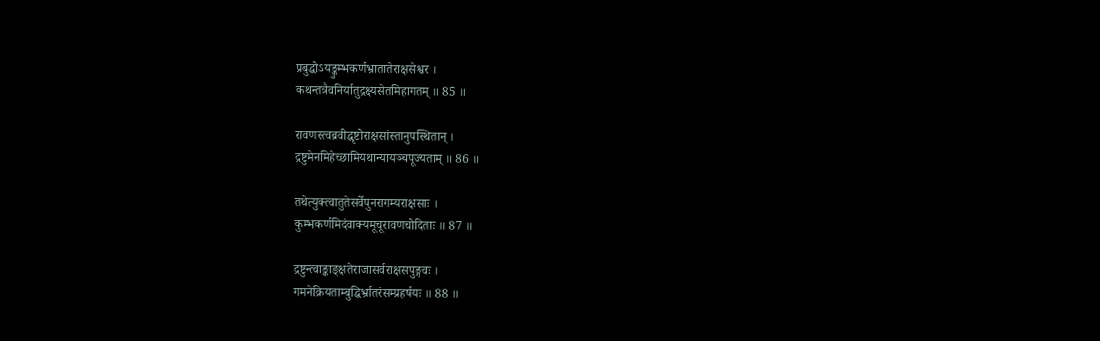प्रबुद्धोऽयङ्कुम्भकर्णभ्रातातेराक्षसेश्वर ।
कथन्तत्रैवनिर्यातुद्रक्ष्यसेतमिहागतम् ॥ 85 ॥

रावणस्त्वब्रवीद्धृष्टोराक्षसांस्तानुपस्थितान् ।
द्रष्टुमेनमिहेच्छामियथान्यायञ्चपूज्यताम् ॥ 86 ॥

तथेत्युक्त्वातुतेसर्वेपुनरागम्यराक्षसाः ।
कुम्भकर्णमिदंवाक्यमूचूरावणचोदिताः ॥ 87 ॥

द्रष्टुन्त्वाङ्काङ्क्षतेराजासर्वराक्षसपुङ्गवः ।
गमनेक्रियताम्बुद्धिर्भ्रातरंसम्प्रहर्षयः ॥ 88 ॥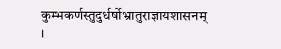कुम्भकर्णस्तुदुर्धर्षोभ्रातुराज्ञायशासनम् ।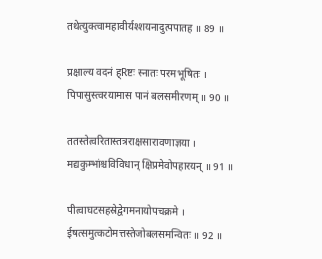तथेत्युक्त्वामहावीर्यश्शयनादुत्पपातह ॥ 89 ॥

प्रक्षाल्य वदनं ह्Rष्टः स्नातः परमभूषितः ।
पिपासुस्त्वरयामास पानं बलसमीरणम् ॥ 90 ॥

ततस्तेत्वरितास्तत्रराक्षसारावणाज्ञया ।
मद्यकुम्भांश्चविविधान् क्षिप्रमेवोपहारयन् ॥ 91 ॥

पीत्वाघटसहस्रेद्वेगमनायोपचक्रमे ।
ईषत्समुत्कटोमत्तस्तेजोबलसमन्वितः ॥ 92 ॥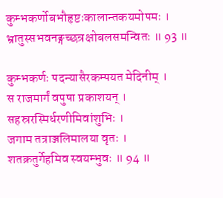कुम्भकर्णोबभौहृष्टःकालान्तकयमोपमः ।
भ्रातुस्सभवनङ्गच्छन्रक्षोबलसमन्वितः ॥ 93 ॥

कुम्भकर्णः पदन्यासैरकम्पयत मेदिनीम् ।
स राजमार्गं वपुषा प्रकाशयन् ।
सहस्ररस्मिर्धरणीमिवांशुभिः ।
जगाम तत्राञ्जलिमालया वृतः ।
शतक्रतुर्गेहमिव स्वयम्भुवः ॥ 94 ॥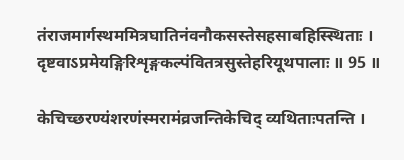तंराजमार्गस्थममित्रघातिनंवनौकसस्तेसहसाबहिस्स्थिताः ।
दृष्टवाऽप्रमेयङ्गिरिशृङ्गकल्पंवितत्रसुस्तेहरियूथपालाः ॥ 95 ॥

केचिच्छरण्यंशरणंस्मरामंव्रजन्तिकेचिद् व्यथिताःपतन्ति ।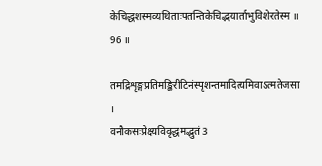केचिद्धशस्मव्यथिताःपतन्तिकेचिद्भयार्ताभुविशेरतेस्म ॥ 96 ॥

तमद्रिशृङ्गप्रतिमङ्किरीटिनंस्पृशन्तमादित्यमिवाऽत्मतेजसा ।
वनौकसःप्रेक्ष्यविवृद्धमद्भुतं 3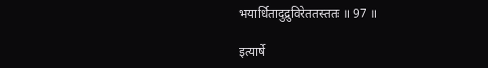भयार्धितादुद्रुविरेततस्ततः ॥ 97 ॥

इत्यार्षे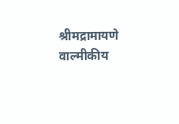श्रीमद्रामायणे वाल्मीकीय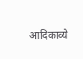आदिकाव्ये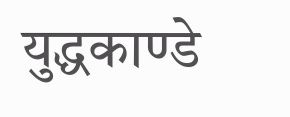युद्धकाण्डे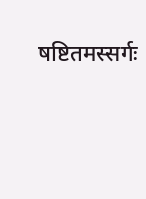षष्टितमस्सर्गः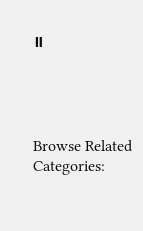॥




Browse Related Categories: